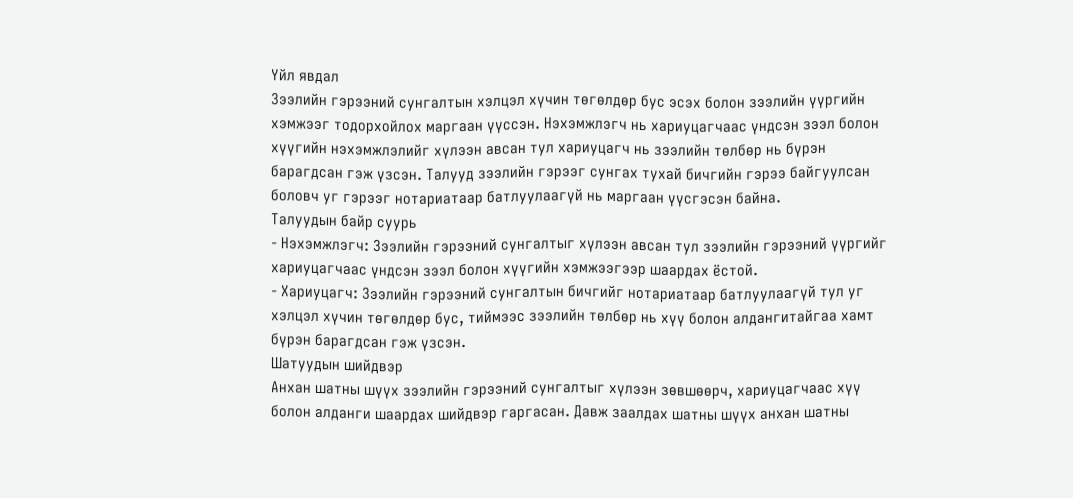Үйл явдал
Зээлийн гэрээний сунгалтын хэлцэл хүчин төгөлдөр бус эсэх болон зээлийн үүргийн хэмжээг тодорхойлох маргаан үүссэн. Нэхэмжлэгч нь хариуцагчаас үндсэн зээл болон хүүгийн нэхэмжлэлийг хүлээн авсан тул хариуцагч нь зээлийн төлбөр нь бүрэн барагдсан гэж үзсэн. Талууд зээлийн гэрээг сунгах тухай бичгийн гэрээ байгуулсан боловч уг гэрээг нотариатаар батлуулаагүй нь маргаан үүсгэсэн байна.
Талуудын байр суурь
- Нэхэмжлэгч: Зээлийн гэрээний сунгалтыг хүлээн авсан тул зээлийн гэрээний үүргийг хариуцагчаас үндсэн зээл болон хүүгийн хэмжээгээр шаардах ёстой.
- Хариуцагч: Зээлийн гэрээний сунгалтын бичгийг нотариатаар батлуулаагүй тул уг хэлцэл хүчин төгөлдөр бус, тиймээс зээлийн төлбөр нь хүү болон алдангитайгаа хамт бүрэн барагдсан гэж үзсэн.
Шатуудын шийдвэр
Анхан шатны шүүх зээлийн гэрээний сунгалтыг хүлээн зөвшөөрч, хариуцагчаас хүү болон алданги шаардах шийдвэр гаргасан. Давж заалдах шатны шүүх анхан шатны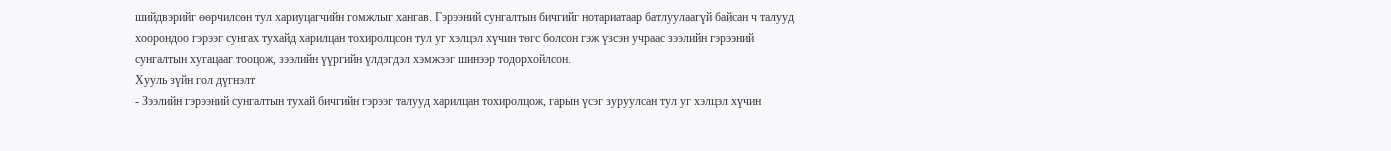шийдвэрийг өөрчилсөн тул хариуцагчийн гомжлыг хангав. Гэрээний сунгалтын бичгийг нотариатаар батлуулаагүй байсан ч талууд хоорондоо гэрээг сунгах тухайд харилцан тохиролцсон тул уг хэлцэл хүчин төгс болсон гэж үзсэн учраас зээлийн гэрээний сунгалтын хугацааг тооцож, зээлийн үүргийн үлдэгдэл хэмжээг шинээр тодорхойлсон.
Хууль зүйн гол дүгнэлт
- Зээлийн гэрээний сунгалтын тухай бичгийн гэрээг талууд харилцан тохиролцож, гарын үсэг зуруулсан тул уг хэлцэл хүчин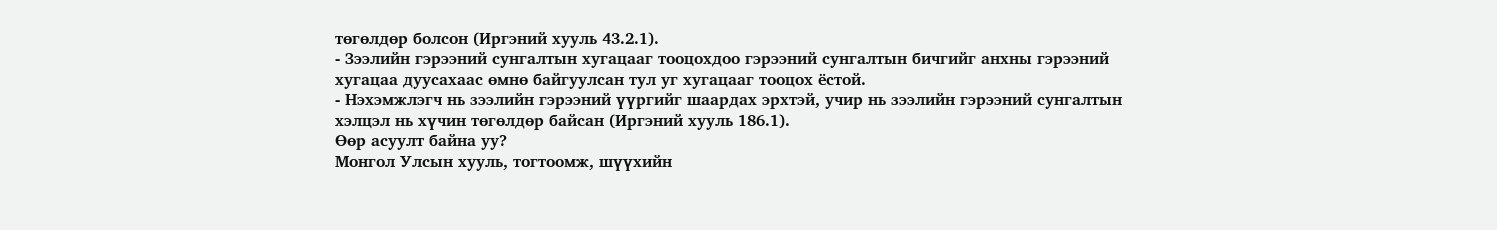төгөлдөр болсон (Иргэний хууль 43.2.1).
- Зээлийн гэрээний сунгалтын хугацааг тооцохдоо гэрээний сунгалтын бичгийг анхны гэрээний хугацаа дуусахаас өмнө байгуулсан тул уг хугацааг тооцох ёстой.
- Нэхэмжлэгч нь зээлийн гэрээний үүргийг шаардах эрхтэй, учир нь зээлийн гэрээний сунгалтын хэлцэл нь хүчин төгөлдөр байсан (Иргэний хууль 186.1).
Өөр асуулт байна уу?
Монгол Улсын хууль, тогтоомж, шүүхийн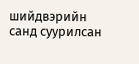шийдвэрийн санд суурилсан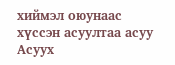хиймэл оюунаас хүссэн асуултаа асуу
Асуух